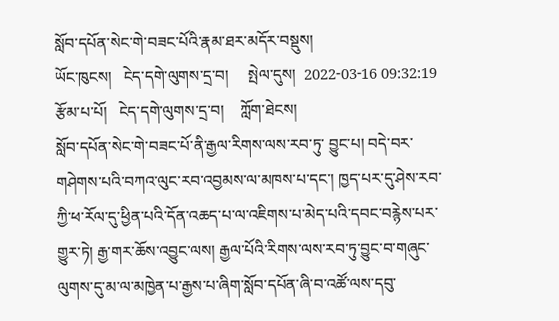སློབ་དཔོན་སེང་གེ་བཟང་པོའི་རྣམ་ཐར་མདོར་བསྡུས།
ཡོང་ཁུངས།   ངེད་དགེ་ལུགས་དྲ་བ།     སྤེལ་དུས།  2022-03-16 09:32:19     རྩོམ་པ་པོ།   ངེད་དགེ་ལུགས་དྲ་བ།    ཀློག་ཐེངས།
སློབ་དཔོན་སེང་གེ་བཟང་པོ་ནི་རྒྱལ་རིགས་ལས་རབ་ཏུ་ བྱུང་པ། བདེ་བར་གཤེགས་པའི་བཀའ་ལུང་རབ་འབྱམས་ལ་མཁས་པ་དང་། ཁྱད་པར་དུ་ཤེས་རབ་ཀྱི་ཕ་རོལ་དུ་ཕྱིན་པའི་དོན་འཆད་པ་ལ་འཇིགས་པ་མེད་པའི་དབང་བརྙེས་པར་གྱུར་ཏེ། རྒྱ་གར་ཆོས་འབྱུང་ལས། རྒྱལ་པོའི་རིགས་ལས་རབ་ཏུ་བྱུང་བ་གཞུང་ལུགས་དུ་མ་ལ་མཁྱེན་པ་རྒྱས་པ་ཞིག་སློབ་དཔོན་ཞི་བ་འཚོ་ལས་དབུ་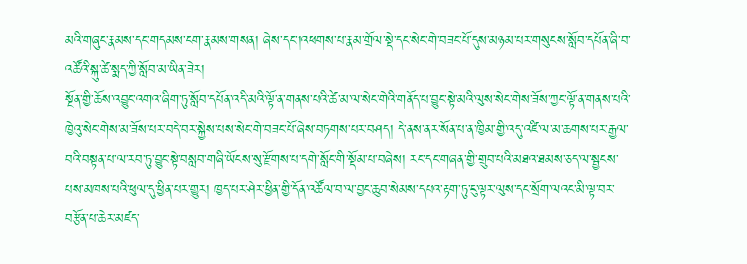མའི་གཞུང་རྣམས་དང་གདམས་ངག་རྣམས་གསན། ཞེས་དང་།འཕགས་པ་རྣམ་གྲོལ་སྡེ་དང་སེང་གེ་བཟང་པོ་དུས་མཉམ་པར་གསུངས་སློབ་དཔོན་ཞི་བ་འཚོའི་སྐུ་ཚེ་སྨད་ཀྱི་སློབ་མ་ཡིན་ཟེར།
སྔོན་གྱི་ཆོས་འབྱུང་འགའ་ཞིག་ཏུ་སློབ་དཔོན་འདི་མའི་ལྟོ་ན་གནས་པའི་ཚེ་མ་ལ་སེང་གེའི་གནོད་པ་བྱུང་སྟེ་མའི་ལུས་སེང་གེས་ཟོས་ཀྱང་ལྟོ་ན་གནས་པའི་ཁྱེའུ་སེང་གེས་མ་ཟོས་པར་བདེ་བར་སྐྱེས་པས་སེང་གེ་བཟང་པོ་ཞེས་བཏགས་པར་བཤད། དེ་ནས་ནར་སོན་པ་ན་ཁྱིམ་གྱི་འདུ་འཛི་ལ་མ་ཆགས་པར་རྒྱལ་བའི་བསྟན་པ་ལ་རབ་ཏུ་བྱུང་སྟེ་བསླབ་གཞི་ཡོངས་སུ་རྫོགས་པ་དགེ་སློང་གི་སྡོམ་པ་བཞེས། རང་དང་གཞན་གྱི་གྲུབ་པའི་མཐའ་ཐམས་ཅད་ལ་སྦྱངས་པས་མཁས་པའི་ཕུལ་དུ་ཕྱིན་པར་གྱུར། ཁྱད་པར་ཤེར་ཕྱིན་གྱི་དོན་འཚོལ་བ་ལ་བྱང་ཆུབ་སེམས་དཔའ་རྟག་ཏུ་ངུ་ལྟར་ལུས་དང་སྲོག་ལའང་མི་ལྟ་བར་བརྩོན་པ་ཆེར་མཛད་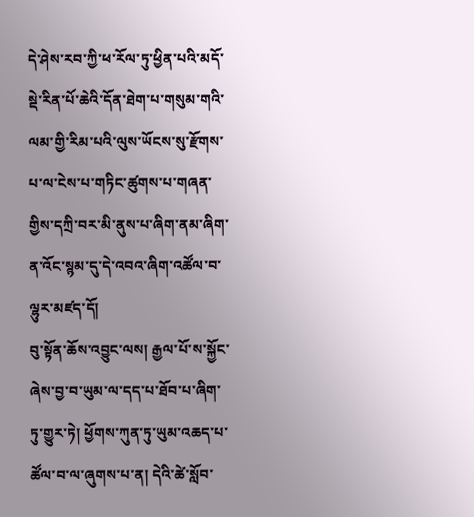དེ་ཤེས་རབ་ཀྱི་ཕ་རོལ་ཏུ་ཕྱིན་པའི་མདོ་སྡེ་རིན་པོ་ཆེའི་དོན་ཐེག་པ་གསུམ་གའི་ལམ་གྱི་རིམ་པའི་ལུས་ཡོངས་སུ་རྫོགས་པ་ལ་ངེས་པ་གཏིང་ཚུགས་པ་གཞན་གྱིས་དཀྲི་བར་མི་ནུས་པ་ཞིག་ནམ་ཞིག་ན་འོང་སྙམ་དུ་དེ་འབའ་ཞིག་འཚོལ་བ་ལྷུར་མཛད་དོ།
བུ་སྟོན་ཆོས་འབྱུང་ལས། རྒྱལ་པོ་ས་སྐྱོང་ཞེས་བྱ་བ་ཡུམ་ལ་དད་པ་ཐོབ་པ་ཞིག་ཏུ་གྱུར་ཏེ། ཕྱོགས་ཀུན་ཏུ་ཡུམ་འཆད་པ་ཚོལ་བ་ལ་ཞུགས་པ་ན། དེའི་ཚེ་སློབ་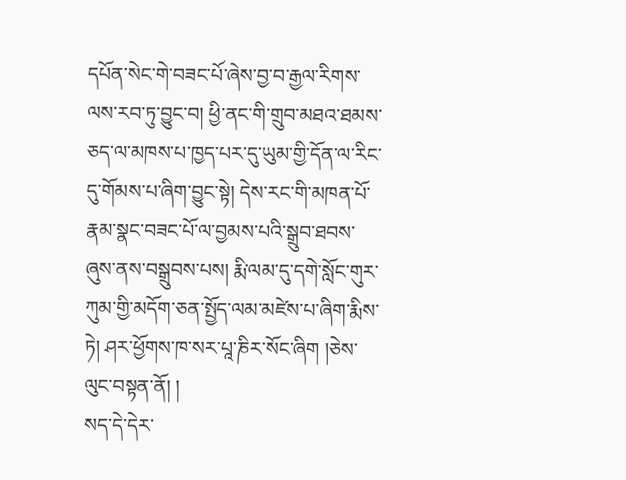དཔོན་སེང་གེ་བཟང་པོ་ཞེས་བྱ་བ་རྒྱལ་རིགས་ལས་རབ་ཏུ་བྱུང་བ། ཕྱི་ནང་གི་གྲུབ་མཐའ་ཐམས་ཅད་ལ་མཁས་པ་ཁྱད་པར་དུ་ཡུམ་གྱི་དོན་ལ་རིང་དུ་གོམས་པ་ཞིག་བྱུང་སྟེ། དེས་རང་གི་མཁན་པོ་རྣམ་སྣང་བཟང་པོ་ལ་བྱམས་པའི་སྒྲུབ་ཐབས་ཞུས་ནས་བསྒྲུབས་པས། རྨི་ལམ་དུ་དགེ་སློང་གུར་ཀུམ་གྱི་མདོག་ཅན་སྤྱོད་ལམ་མཛེས་པ་ཞིག་རྨིས་ཏེ། ཤར་ཕྱོགས་ཁ་སར་པཱ་ཎིར་སོང་ཞིག །ཅེས་ལུང་བསྟན་ནོ། །
སད་དེ་དེར་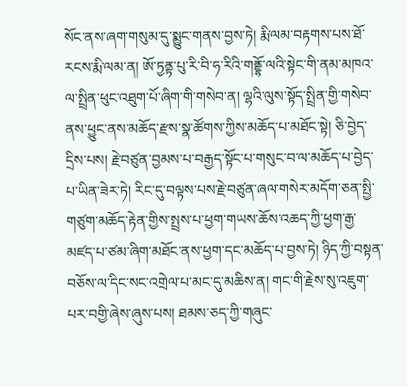སོང་ནས་ཞག་གསུམ་དུ་སྨྱུང་གནས་བྱས་ཏེ། རྨི་ལམ་བརྟགས་པས་ཐོ་རངས་རྨི་ལམ་ན། ཨོ་ཏྱནྟ་པུ་རི་བི་ཧ་རིའི་གནྡྷོ་ལའི་སྟེང་གི་ནམ་མཁའ་ལ་སྤྲིན་ཕུང་འཐུག་པོ་ཞིག་གི་གསེབ་ན། ལྷའི་ལུས་སྟོད་སྤྲིན་གྱི་གསེབ་ནས་ཕྱུང་ནས་མཆོད་རྫས་སྣ་ཚོགས་ཀྱིས་མཆོད་པ་མཐོང་སྟེ། ཅི་བྱེད་དྲིས་པས། རྗེ་བཙུན་བྱམས་པ་བརྒྱད་སྟོང་པ་གསུང་བ་ལ་མཆོད་པ་བྱེད་པ་ཡིན་ཟེར་ཏེ། རིང་དུ་བལྟས་པས་རྗེ་བཙུན་ཞལ་གསེར་མདོག་ཅན་སྤྱི་གཙུག་མཆོད་རྟེན་གྱིས་སྤྲས་པ་ཕྱག་གཡས་ཆོས་འཆད་ཀྱི་ཕྱག་རྒྱ་མཛད་པ་ཙམ་ཞིག་མཐོང་ནས་ཕྱག་དང་མཆོད་པ་བྱས་ཏེ། ཉིད་ཀྱི་བསྟན་བཅོས་ལ་དིང་སང་འགྲེལ་པ་མང་དུ་མཆིས་ན། གང་གི་རྗེས་སུ་འཇུག་པར་བགྱི་ཞེས་ཞུས་པས། ཐམས་ཅད་ཀྱི་གཞུང་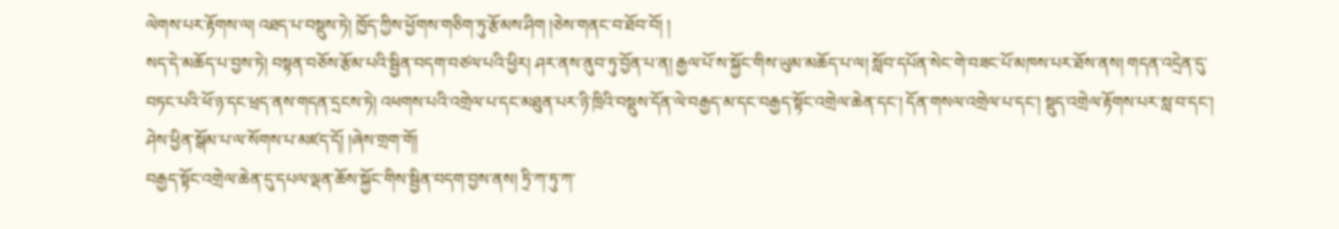ལེགས་པར་རྟོགས་ལ། འཐད་པ་བསྡུས་ཏེ། ཁྱོད་ཀྱིས་ཕྱོགས་གཅིག་ཏུ་རྩོམས་ཤིག །ཅེས་གནང་བ་ཐོབ་བོ། །
སད་དེ་མཆོད་པ་བྱས་ཏེ། བསྟན་བཅོས་རྩོམ་པའི་སྦྱིན་བདག་བཙལ་པའི་ཕྱིར། ཤར་ནས་ནུབ་ཏུ་བྱོན་པ་ན། རྒྱལ་པོ་ས་སྐྱོང་གིས་ཡུམ་མཆོད་པ་ལ། སློབ་དཔོན་སེང་གེ་བཟང་པོ་མཁས་པར་ཐོས་ནས། གདན་འདྲེན་དུ་བཏང་པའི་ཕོ་ཉ་དང་ཕྲད་ནས་གདན་དྲངས་ཏེ། འཕགས་པའི་འགྲེལ་པ་དང་མཐུན་པར་ཉི་ཁྲིའི་བསྡུས་དོན་ལེ་བརྒྱད་མ་དང་བརྒྱད་སྟོང་འགྲེལ་ཆེན་དང་། དོན་གསལ་འགྲེལ་པ་དང་། སྡུད་འགྲེལ་རྟོགས་པར་སླ་བ་དང་། ཤེས་ཕྱིན་སྒོམ་པ་ལ་སོགས་པ་མཛད་དོ། །ཞེས་གྲག་གོ།
བརྒྱད་སྟོང་འགྲེལ་ཆེན་དུ་དཔལ་ལྡན་ཆོས་སྐྱོང་གིས་སྦྱིན་བདག་བྱས་ནས། ཏྲི་ཀ་ཏུ་ཀ་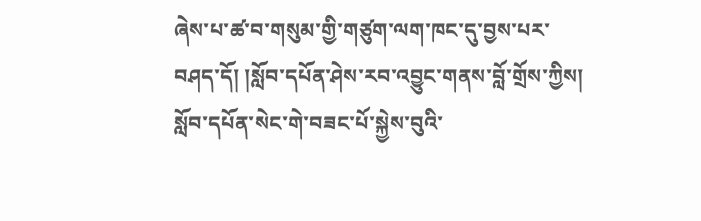ཞེས་པ་ཚ་བ་གསུམ་གྱི་གཙུག་ལག་ཁང་དུ་བྱས་པར་བཤད་དོ། །སློབ་དཔོན་ཤེས་རབ་འབྱུང་གནས་བློ་གྲོས་ཀྱིས། སློབ་དཔོན་སེང་གེ་བཟང་པོ་སྐྱེས་བུའི་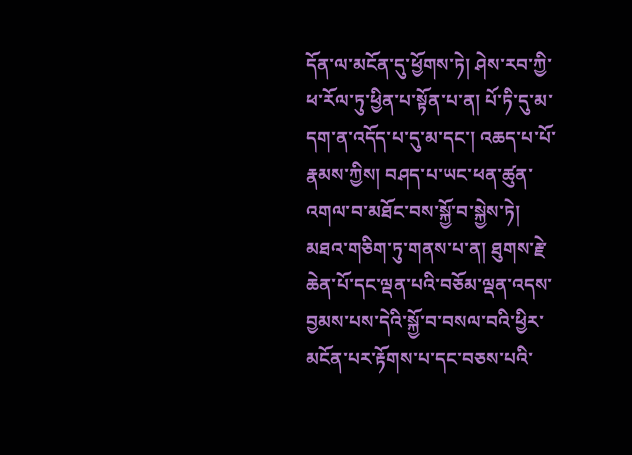དོན་ལ་མངོན་དུ་ཕྱོགས་ཏེ། ཤེས་རབ་ཀྱི་ཕ་རོལ་ཏུ་ཕྱིན་པ་སྟོན་པ་ན། པོ་ཏི་དུ་མ་དག་ན་འདོད་པ་དུ་མ་དང་། འཆད་པ་པོ་རྣམས་ཀྱིས། བཤད་པ་ཡང་ཕན་ཚུན་འགལ་བ་མཐོང་བས་སྐྱོ་བ་སྐྱེས་ཏེ། མཐའ་གཅིག་ཏུ་གནས་པ་ན། ཐུགས་རྗེ་ཆེན་པོ་དང་ལྡན་པའི་བཅོམ་ལྡན་འདས་བྱམས་པས་དེའི་སྐྱོ་བ་བསལ་བའི་ཕྱིར་མངོན་པར་རྟོགས་པ་དང་བཅས་པའི་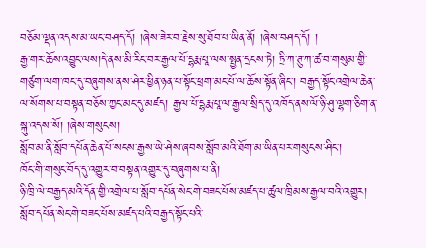བཅོམ་ལྡན་འདས་མ་ཡང་བཤད་དོ། །ཞེས་ཟེར་བ་རྗེས་སུ་ཐོབ་པ་ཡིན་ནོ། །ཞེས་བཤད་དོ། །
རྒྱ་གར་ཆོས་འབྱུང་ལས།དེ་ནས་མི་རིང་བར་རྒྱལ་པོ་དྷརྨ་པཱ་ལས་སྤྱན་དྲངས་ཏེ། ཏྲི་ཀ་ཊུ་ཀ་ཚ་བ་གསུམ་གྱི་གཙུག་ལག་ཁང་དུ་བཞུགས་ནས་ཤེར་ཕྱིན་ཉན་པ་སྟོང་ཕྲག་མང་པོ་ལ་ཆོས་སྟོན་ཞིང་། བརྒྱད་སྟོང་འགྲེལ་ཆེན་ལ་སོགས་པ་བསྟན་བཅོས་ཀྱང་མང་དུ་མཛད། རྒྱལ་པོ་དྷརྨ་པཱ་ལ་རྒྱལ་སྲིད་དུ་འཁོད་ནས་ལོ་ཉི་ཤུ་ལྷག་ཅིག་ན་སྐུ་འདས་སོ། །ཞེས་གསུངས།
སློབ་མ་ནི་སློབ་དཔོན་ཆེན་པོ་སངས་རྒྱས་ཡེ་ཤེས་ཞབས་སློབ་མའི་ཐོག་མ་ཡིན་པར་གསུངས་ཤིང་།
ཁོང་གི་གསུང་བོད་དུ་འགྱུར་བ་བསྟན་འགྱུར་དུ་བཞུགས་པ་ནི།
ཉི་ཁྲི་ལེ་བརྒྱད་མའི་དོན་གྱི་འགྲེལ་པ་སློབ་དཔོན་སེང་གེ་བཟང་པོས་མཛད་པ་ཚུལ་ཁྲིམས་རྒྱལ་བའི་འགྱུར།
སློབ་དཔོན་སེང་གེ་བཟང་པོས་མཛད་པའི་བརྒྱད་སྟོང་པའི་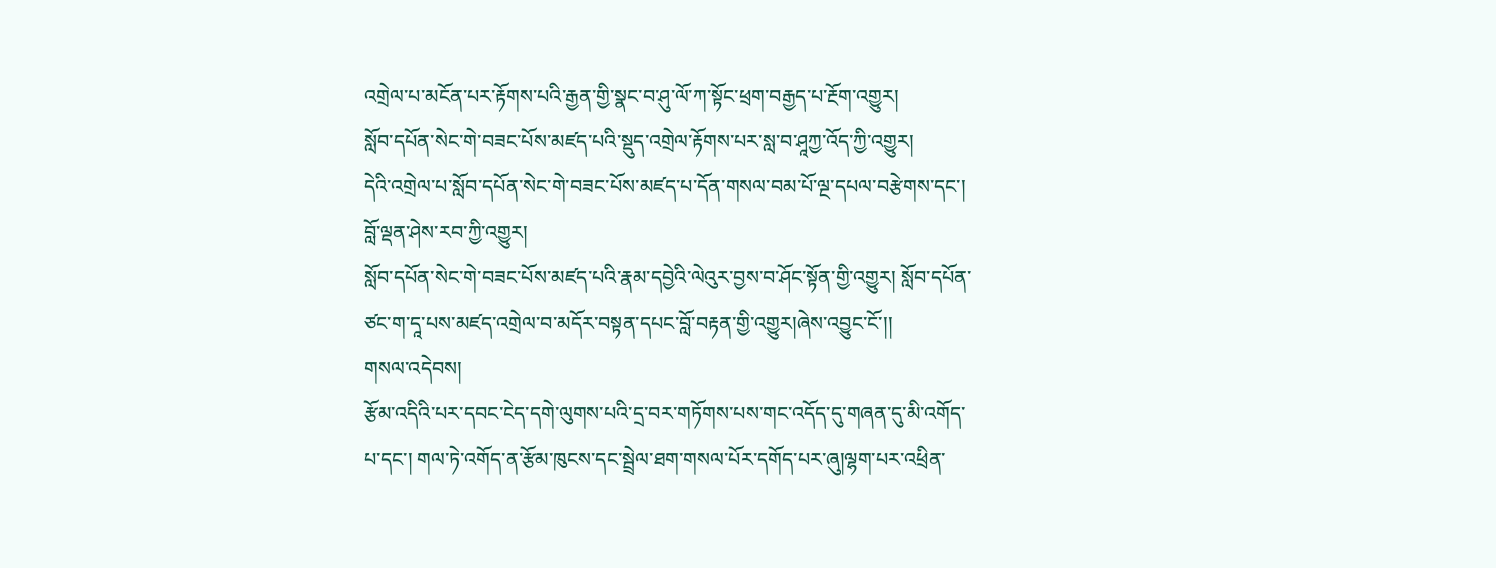འགྲེལ་པ་མངོན་པར་རྟོགས་པའི་རྒྱན་གྱི་སྣང་བ་ཤུ་ལོ་ཀ་སྟོང་ཕྲག་བརྒྱད་པ་རྔོག་འགྱུར།
སློབ་དཔོན་སེང་གེ་བཟང་པོས་མཛད་པའི་སྡུད་འགྲེལ་རྟོགས་པར་སླ་བ་ཤཱཀྱ་འོད་ཀྱི་འགྱུར།
དེའི་འགྲེལ་པ་སློབ་དཔོན་སེང་གེ་བཟང་པོས་མཛད་པ་དོན་གསལ་བམ་པོ་ལྔ་དཔལ་བརྩེགས་དང་། བློ་ལྡན་ཤེས་རབ་ཀྱི་འགྱུར།
སློབ་དཔོན་སེང་གེ་བཟང་པོས་མཛད་པའི་རྣམ་དབྱེའི་ལེའུར་བྱས་བ་ཤོང་སྟོན་གྱི་འགྱུར། སློབ་དཔོན་ཙང་ག་དཱ་པས་མཛད་འགྲེལ་བ་མདོར་བསྟན་དཔང་བློ་བརྟན་གྱི་འགྱུར།ཞེས་འབྱུང་ངོ་།།
གསལ་འདེབས།
རྩོམ་འདིའི་པར་དབང་ངེད་དགེ་ལུགས་པའི་དྲ་བར་གཏོགས་པས་གང་འདོད་དུ་གཞན་དུ་མི་འགོད་པ་དང་། གལ་ཏེ་འགོད་ན་རྩོམ་ཁུངས་དང་སྦྲེལ་ཐག་གསལ་པོར་དགོད་པར་ཞུ།ལྷག་པར་འཕྲིན་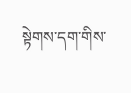སྟེགས་དག་གིས་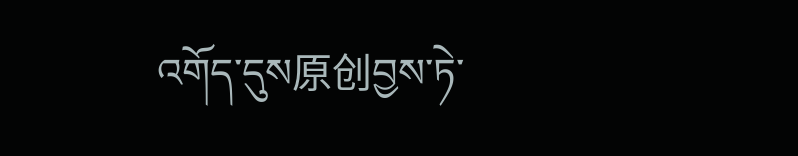འགོད་དུས原创བྱས་ཏེ་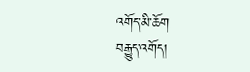འགོད་མི་ཆོག
བརྒྱུད་འགོད།